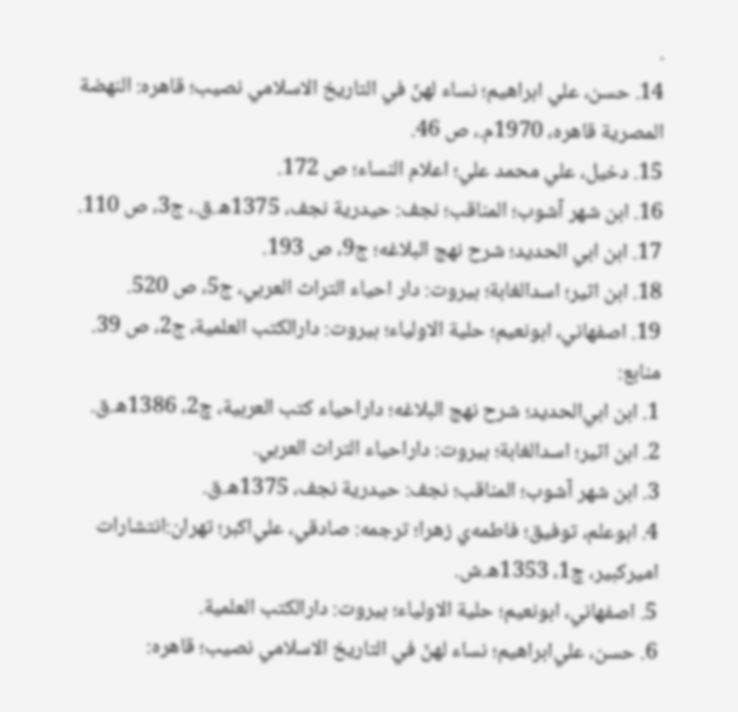.
14. حسن، علي ابراهيم؛ نساء لهنّ في التاريخ الاسلامي نصيب؛ قاهره: النهضة المصرية قاهره، 1970م.، ص 46.
15. دخيل، علي محمد علي؛ اعلام النساء؛ ص 172.
16. ابن شهر آشوب؛ المناقب؛ نجف: حيدرية نجف، 1375ه.ق.، ج3، ص 110.
17. ابن ابي الحديد؛ شرح نهج البلاغه؛ ج9، ص 193.
18. ابن اثير؛ اسدالغابة؛ بيروت: دار احياء التراث العربي، ج5، ص 520.
19. اصفهاني، ابونعيم؛ حلية الاولياء؛ بيروت: دارالكتب العلمية، ج2، ص 39.
منابع:
1. ابن ابي‌الحديد؛ شرح نهج البلاغه؛ داراحياء كتب العربية، چ2، 1386ه.ق.
2. ابن اثير؛ اسدالغابة؛ بيروت: داراحياء التراث العربي.
3. ابن شهر آشوب؛ المناقب؛ نجف: حيدرية نجف، 1375ه.ق.
4. ابوعلم، توفيق؛ فاطمه‌ي زهرا؛ ترجمه: صادقي، علي‌اكبر؛ تهران:انتشارات اميركبير، چ1، 1353ه.ش.
5. اصفهاني، ابونعيم؛ حلية الاولياء؛ بيروت: دارالكتب العلمية.
6. حسن، علي‌ابراهيم؛ نساء لهنّ في التاريخ الاسلامي نصيب؛ قاهره: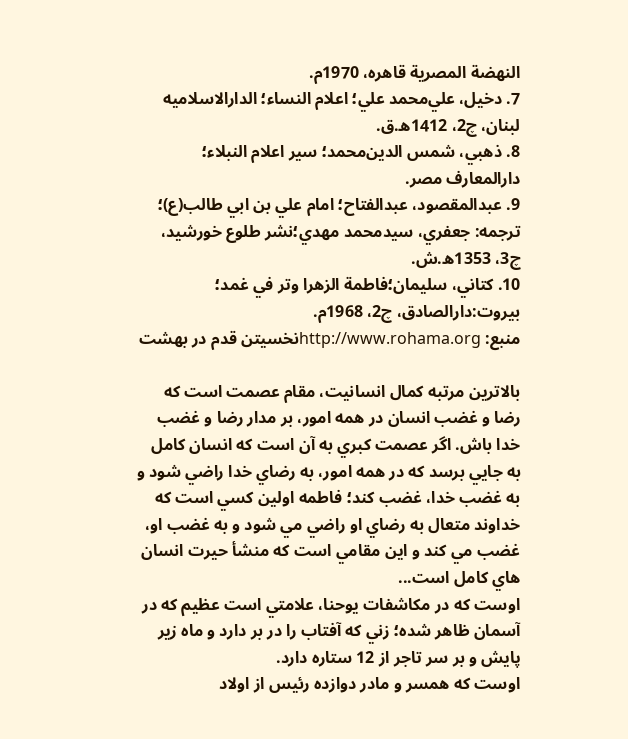النهضة المصرية قاهره، 1970م.
7. دخيل، علي‌محمد علي؛ اعلام النساء؛ الدارالاسلاميه لبنان، چ2، 1412ه.ق.
8. ذهبي، شمس الدين‌محمد؛ سير اعلام النبلاء؛ دارالمعارف مصر.
9. عبدالمقصود، عبدالفتاح؛ امام علي بن ابي طالب(ع)؛ ترجمه: جعفري، سيدمحمد مهدي؛نشر طلوع خورشيد، چ3، 1353ه.ش.
10. كتاني، سليمان؛فاطمة الزهرا وتر في غمد؛ بيروت:دارالصادق، چ2، 1968م.
منبع: http://www.rohama.orgنخسيتن قدم در بهشت

بالاترين مرتبه کمال انسانيت، مقام عصمت است که رضا و غضب انسان در همه امور، بر مدار رضا و غضب خدا باش. اگر عصمت کبري به آن است که انسان کامل به جايي برسد که در همه امور، به رضاي خدا راضي شود و به غضب خدا، غضب کند؛ فاطمه اولين کسي است که خداوند متعال به رضاي او راضي مي شود و به غضب او، غضب مي کند و اين مقامي است که منشأ حيرت انسان هاي کامل است...
اوست که در مکاشفات يوحنا، علامتي است عظيم که در آسمان ظاهر شده؛ زني که آفتاب را در بر دارد و ماه زير پايش و بر سر تاجر از 12 ستاره دارد.
اوست که همسر و مادر دوازده رئيس از اولاد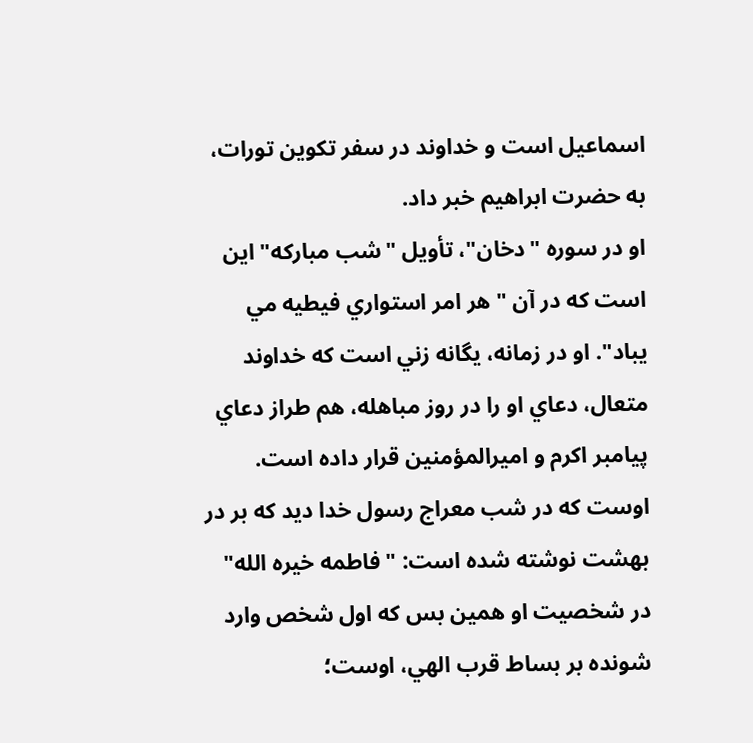اسماعيل است و خداوند در سفر تکوين تورات، به حضرت ابراهيم خبر داد.
او در سوره "دخان"، تأويل "شب مبارکه" اين است که در آن "هر امر استواري فيطيه مي يباد". او در زمانه، يگانه زني است که خداوند متعال، دعاي او را در روز مباهله، هم طراز دعاي پيامبر اکرم و اميرالمؤمنين قرار داده است.
اوست که در شب معراج رسول خدا ديد که بر در بهشت نوشته شده است: "فاطمه خيره الله" در شخصيت او همين بس که اول شخص وارد شونده بر بساط قرب الهي، اوست؛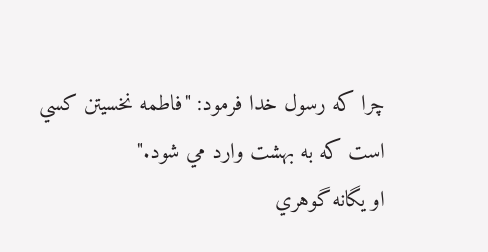چرا که رسول خدا فرمود: "فاطمه نخسيتن کسي است که به بهشت وارد مي شود."
او يگانه گوهري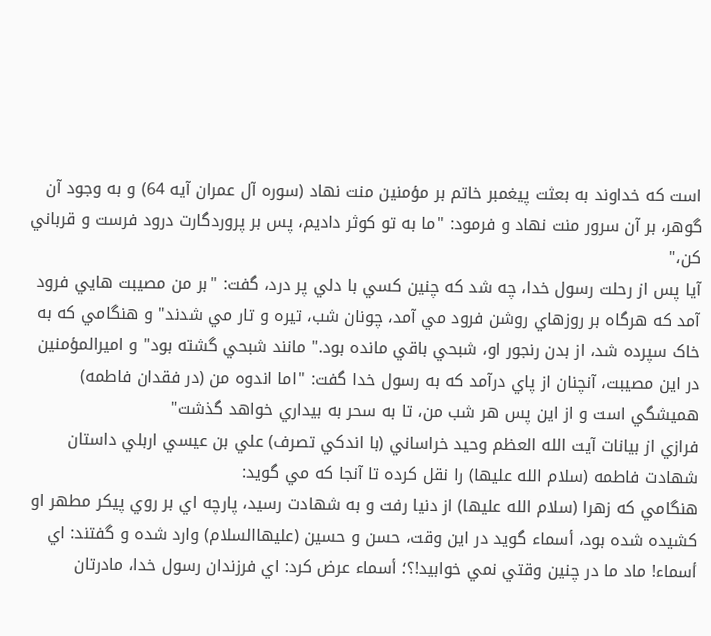است که خداوند به بعثت پيغمبر خاتم بر مؤمنين منت نهاد (سوره آل عمران آيه 64) و به وجود آن گوهر، بر آن سرور منت نهاد و فرمود: "ما به تو کوثر داديم، پس بر پروردگارت درود فرست و قرباني کن،"
آيا پس از رحلت رسول خدا، چه شد که چنين کسي با دلي پر درد، گفت: "بر من مصيبت هايي فرود آمد که هرگاه بر روزهاي روشن فرود مي آمد، چونان شب، تيره و تار مي شدند" و هنگامي که به خاک سپرده شد، از بدن رنجور او، شبحي باقي مانده بود." مانند شبحي گشته بود" و اميرالمؤمنين در اين مصيبت، آنچنان از پاي درآمد که به رسول خدا گفت: "اما اندوه من (در فقدان فاطمه) هميشگي است و از اين پس هر شب من، تا به سحر به بيداري خواهد گذشت"
فرازي از بيانات آيت الله العظم وحيد خراساني (با اندکي تصرف) علي بن عيسي اربلي داستان شهادت فاطمه (سلام الله عليها) را نقل کرده تا آنجا که مي گويد:
هنگامي که زهرا (سلام الله عليها) از دنيا رفت و به شهادت رسيد، پارچه اي بر روي پيکر مطهر او کشيده شده بود، أسماء گويد در اين وقت، حسن و حسين (عليهاالسلام) وارد شده و گفتند: اي أسماء! ماد ما در چنين وقتي نمي خوابيد!؟؛ أسماء عرض کرد: اي فرزندان رسول خدا، مادرتان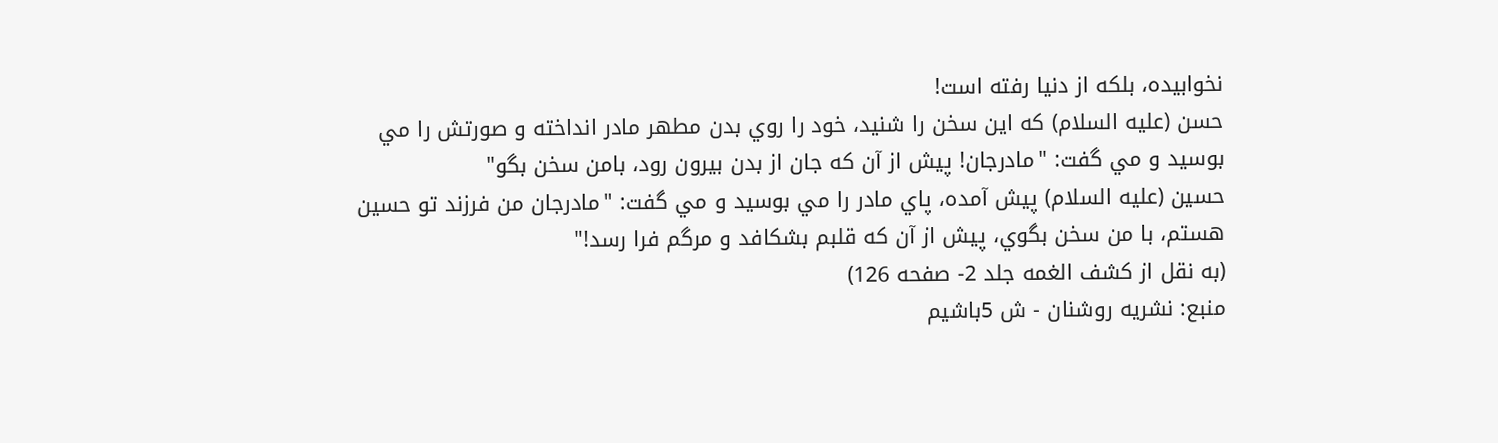نخوابيده، بلکه از دنيا رفته است!
حسن (عليه السلام) که اين سخن را شنيد، خود را روي بدن مطهر مادر انداخته و صورتش را مي بوسيد و مي گفت: "مادرجان! پيش از آن که جان از بدن بيرون رود، بامن سخن بگو"
حسين (عليه السلام) پيش آمده، پاي مادر را مي بوسيد و مي گفت: "مادرجان من فرزند تو حسين هستم، با من سخن بگوي، پيش از آن که قلبم بشکافد و مرگم فرا رسد!"
(به نقل از کشف الغمه جلد 2- صفحه 126)
منبع: نشريه روشنان - ش 5باشيم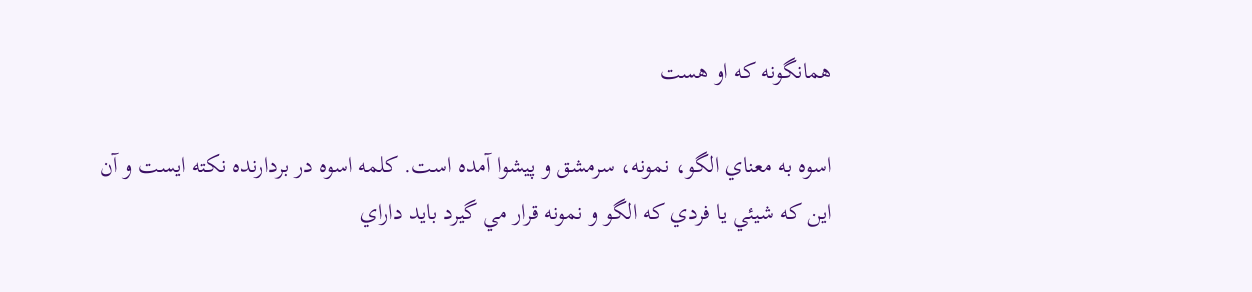همانگونه که او هست

اسوه به معناي الگو، نمونه، سرمشق و پيشوا آمده است. کلمه اسوه در بردارنده نکته ايست و آن اين که شيئي يا فردي که الگو و نمونه قرار مي گيرد بايد داراي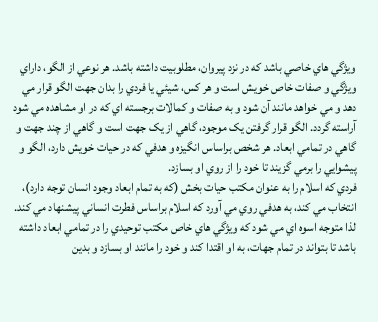ويژگي هاي خاصي باشد که در نزد پيروان، مطلوبيت داشته باشد. هر نوعي از الگو، داراي ويژگي و صفات خاص خويش است و هر کس، شيئي يا فردي را بدان جهت الگو قرار مي دهد و مي خواهد مانند آن شود و به صفات و کمالات برجسته اي که در او مشاهده مي شود آراسته گردد. الگو قرار گرفتن يک موجود، گاهي از يک جهت است و گاهي از چند جهت و گاهي در تمامي ابعاد. هر شخص براساس انگيزه و هدفي که در حيات خويش دارد، الگو و پيشوايي را برمي گزيند تا خود را از روي او بسازد.
فردي که اسلام را به عنوان مکتب حيات بخش (که به تمام ابعاد وجود انسان توجه دارد)، انتخاب مي کند، به هدفي روي مي آورد که اسلام براساس فطرت انساني پيشنهاد مي کند. لذا متوجه اسوه اي مي شود که ويژگي هاي خاص مکتب توحيدي را در تمامي ابعاد داشته باشد تا بتواند در تمام جهات، به او اقتدا کند و خود را مانند او بسازد و بدين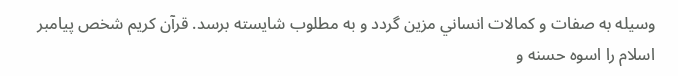وسيله به صفات و کمالات انساني مزين گردد و به مطلوب شايسته برسد. قرآن کريم شخص پيامبر اسلام را اسوه حسنه و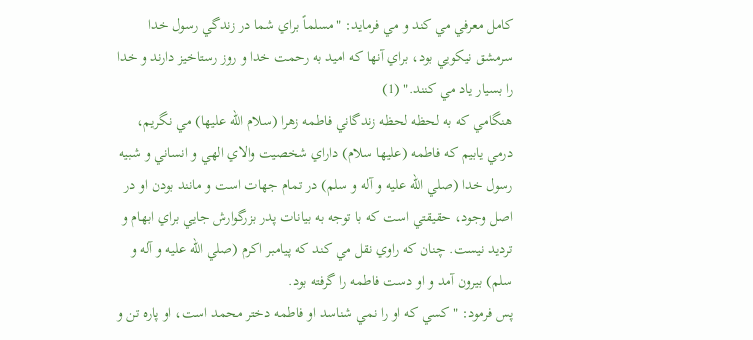کامل معرفي مي کند و مي فرمايد: "مسلماً براي شما در زندگي رسول خدا سرمشق نيکويي بود، براي آنها که اميد به رحمت خدا و روز رستاخيز دارند و خدا را بسيار ياد مي کنند." (1)
هنگامي که به لحظه لحظه زندگاني فاطمه زهرا (سلام الله عليها) مي نگريم، درمي يابيم که فاطمه (عليها سلام) داراي شخصيت والاي الهي و انساني و شبيه رسول خدا (صلي الله عليه و آله و سلم) در تمام جهات است و مانند بودن او در اصل وجود، حقيقتي است که با توجه به بيانات پدر بزرگوارش جايي براي ابهام و ترديد نيست. چنان که راوي نقل مي کند که پيامبر اکرم (صلي الله عليه و آله و سلم) بيرون آمد و او دست فاطمه را گرفته بود.
پس فرمود: "کسي که او را نمي شناسد او فاطمه دختر محمد است، او پاره تن و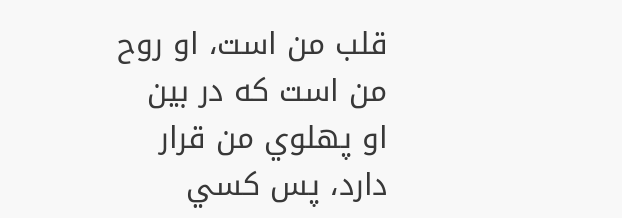قلب من است، او روح من است که در بين او پهلوي من قرار دارد، پس کسي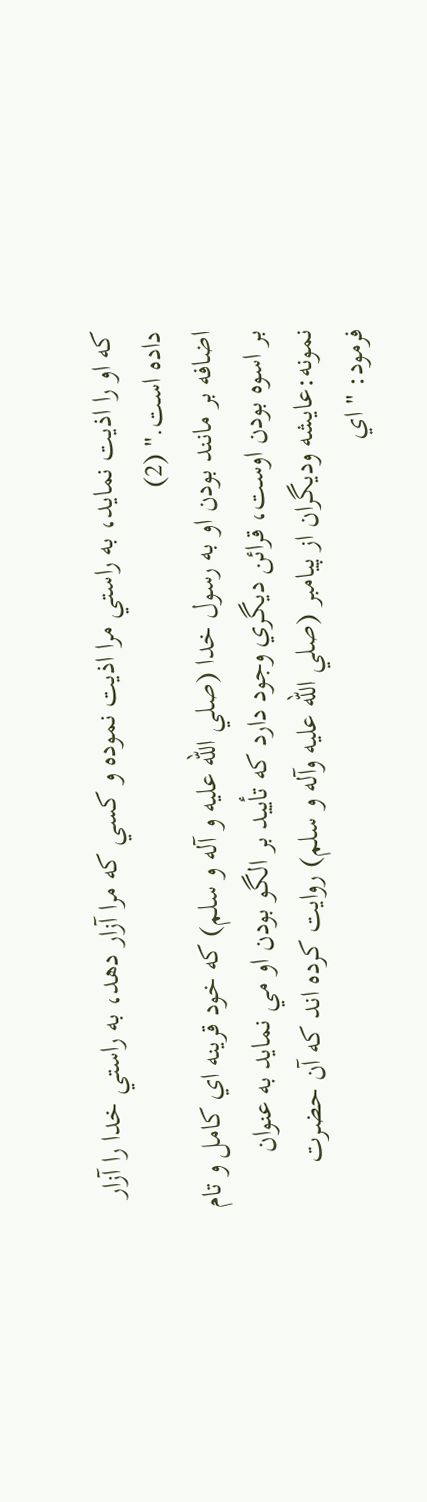که او را اذيت نمايد، به راستي مرا اذيت نموده و کسي که مرا آزار دهد، به راستي خدا را آزار داده است." (2)
اضافه بر مانند بودن او به رسول خدا (صلي الله عليه و آله و سلم) که خود قرينه اي کامل و تام بر اسوه بودن اوست، قرائن ديگري وجود دارد که تأييد بر الگو بودن او مي نمايد به عنوان نمونه:عايشه وديگران از پيامبر (صلي الله عليه وآله و سلم) روايت کرده اند که آن حضرت فرمود: " اي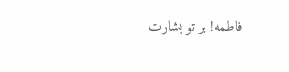فاطمه! بر تو بشارت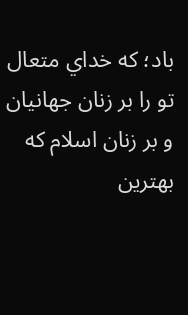باد؛ که خداي متعال تو را بر زنان جهانيان و بر زنان اسلام که بهترين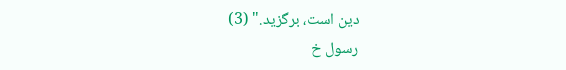دين است، برگزيد." (3)
رسول خ